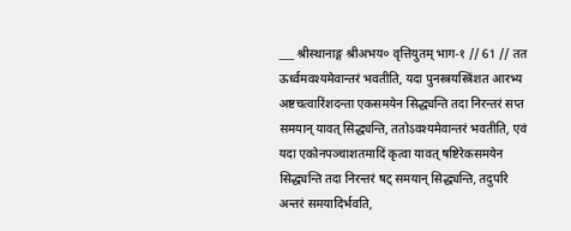___ श्रीस्थानाङ्ग श्रीअभय० वृत्तियुतम् भाग-१ // 61 // तत ऊर्ध्वमवश्यमेवान्तरं भवतीति, यदा पुनस्त्रयस्त्रिंशत आरभ्य अष्टचत्वारिंशदन्ता एकसमयेन सिद्ध्यन्ति तदा निरन्तरं सप्त समयान् यावत् सिद्ध्यन्ति, ततोऽवश्यमेवान्तरं भवतीति, एवं यदा एकोनपञ्चाशतमादिं कृत्वा यावत् षष्टिरेकसमयेन सिद्ध्यन्ति तदा निरन्तरं षट् समयान् सिद्ध्यन्ति, तदुपरि अन्तरं समयादिर्भवति,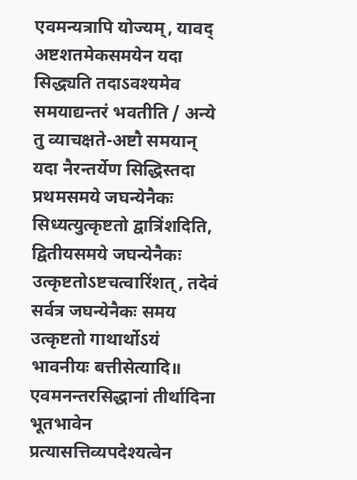एवमन्यत्रापि योज्यम्, यावद् अष्टशतमेकसमयेन यदा सिद्ध्यति तदाऽवश्यमेव समयाद्यन्तरं भवतीति / अन्ये तु व्याचक्षते-अष्टौ समयान् यदा नैरन्तर्येण सिद्धिस्तदा प्रथमसमये जघन्येनैकः सिध्यत्युत्कृष्टतो द्वात्रिंशदिति, द्वितीयसमये जघन्येनैकः उत्कृष्टतोऽष्टचत्वारिंशत्, तदेवं सर्वत्र जघन्येनैकः समय उत्कृष्टतो गाथार्थोऽयं भावनीयः बत्तीसेत्यादि॥ एवमनन्तरसिद्धानां तीर्थादिना भूतभावेन प्रत्यासत्तिव्यपदेश्यत्वेन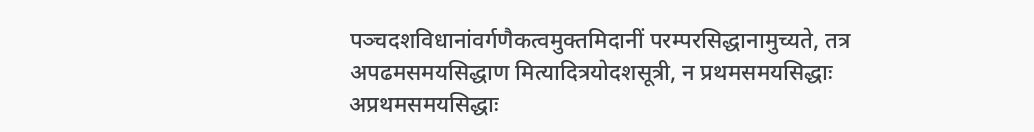पञ्चदशविधानांवर्गणैकत्वमुक्तमिदानीं परम्परसिद्धानामुच्यते, तत्र अपढमसमयसिद्धाण मित्यादित्रयोदशसूत्री, न प्रथमसमयसिद्धाः अप्रथमसमयसिद्धाः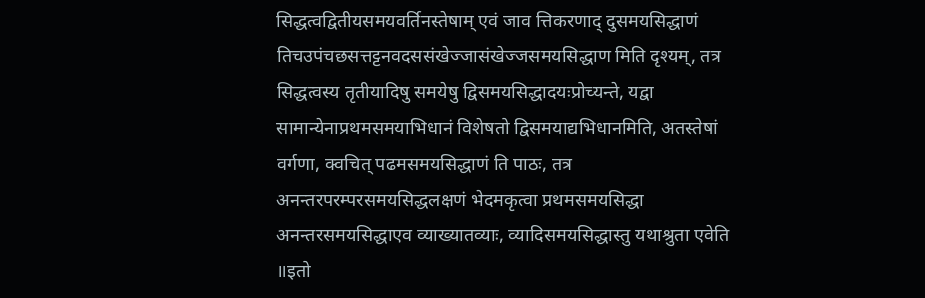सिद्धत्वद्वितीयसमयवर्तिनस्तेषाम् एवं जाव त्तिकरणाद् दुसमयसिद्धाणं तिचउपंचछसत्तट्टनवदससंखेज्जासंखेज्जसमयसिद्धाण मिति दृश्यम्, तत्र सिद्धत्वस्य तृतीयादिषु समयेषु द्विसमयसिद्धादयःप्रोच्यन्ते, यद्वा सामान्येनाप्रथमसमयाभिधानं विशेषतो द्विसमयाद्यभिधानमिति, अतस्तेषां वर्गणा, क्वचित् पढमसमयसिद्धाणं ति पाठः, तत्र अनन्तरपरम्परसमयसिद्धलक्षणं भेदमकृत्वा प्रथमसमयसिद्धा अनन्तरसमयसिद्धाएव व्याख्यातव्याः, व्यादिसमयसिद्धास्तु यथाश्रुता एवेति ॥इतो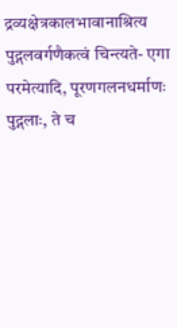द्रव्यक्षेत्रकालभावानाश्रित्य पुद्गलवर्गणैकत्वं चिन्त्यते- एगा परमेत्यादि, पूरणगलनधर्माणः पुद्गलाः, ते च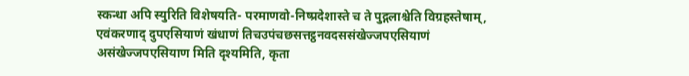स्कन्धा अपि स्युरिति विशेषयति- परमाणवो-निष्प्रदेशास्ते च ते पुद्गलाश्चेति विग्रहस्तेषाम्, एवंकरणाद् दुपएसियाणं खंधाणं तिचउपंचछसत्तट्ठनवदससंखेज्जपएसियाणं असंखेज्जपएसियाण मिति दृश्यमिति, कृता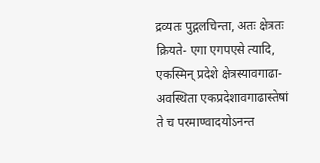द्रव्यतः पुद्गलचिन्ता, अतः क्षेत्रतः क्रियते- एगा एगपएसे त्यादि, एकस्मिन् प्रदेशे क्षेत्रस्यावगाढा- अवस्थिता एकप्रदेशावगाढास्तेषां ते च परमाण्वादयोऽनन्त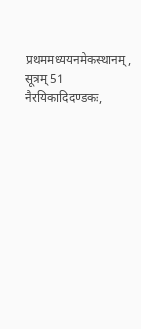प्रथममध्ययनमेकस्थानम्, सूत्रम् 51 नैरयिकादिदण्डकः,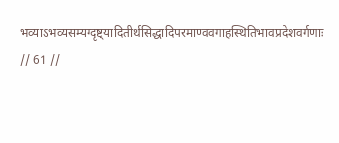भव्याऽभव्यसम्यग्दृष्ट्यादितीर्थसिद्धादिपरमाण्ववगाहस्थितिभावप्रदेशवर्गणाः // 61 //